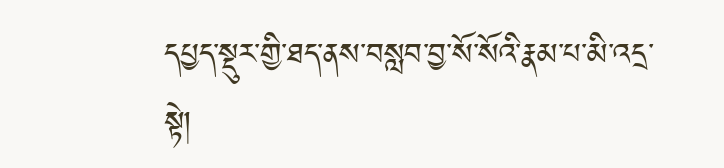དཔྱད་སྡུར་གྱི་ཐད་ནས་བསླབ་བྱ་སོ་སོའི་རྣམ་པ་མི་འདྲ་སྟེ།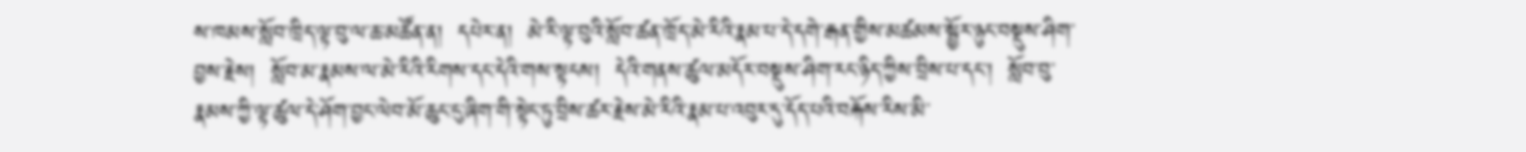ས་ཁམས་སློབ་ཁྲིད་ལྟ་བུ་ལ་ཆ་མཚོན་ན།  དཔེར་ན།  མེ་རི་ལྟ་བུའི་སློབ་ཚན་ཁྲོད་མེ་རིའི་རྣམ་པ་དེ་དགེ་རྒན་གྱིས་མཚམས་སྦྱོར་ཉུང་བསྡུས་ཤིག་བྱས་རྗེས།  སློབ་མ་རྣམས་ལ་མེ་རིའི་རིགས་དང་དེའི་གས་སྟངས།  དེའི་གནས་ཚུལ་མདོར་བསྡུས་ཤིག་རང་ཉིད་ཀྱིས་བྲིས་པ་དང་།  སློབ་བུ་རྣམས་ཀྱི་ལྟ་ཚུལ་དེ་ཤོག་བྱང་ལེབ་མོ་ཆུང་ངུ་ཞིག་གི་སྟེང་ཏུ་བྲིས་ཚར་རྗེས་མེ་རིའི་རྣམ་པ་འབུར་དུ་དོད་པའི་བརྐོས་རིས་མི་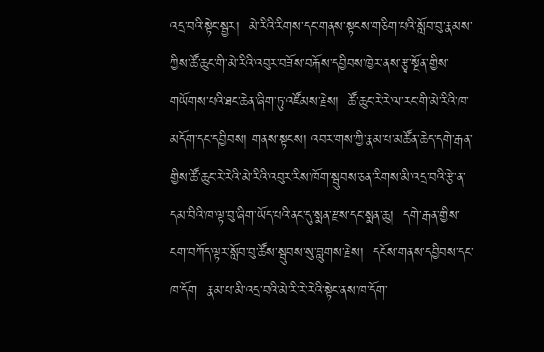འདྲ་བའི་སྟེང་སྦྱར།  མེ་རིའི་རིགས་དང་གནས་སྟངས་གཅིག་པའི་སློབ་བུ་རྣམས་ཀྱིས་ཚོ་ཆུང་གི་མེ་རིའི་འབུར་བཟོས་བརྐོས་དབྱིབས་ཁྱེར་ནས་རྩྭ་སྔོན་གྱིས་གཡོགས་པའི་ཐང་ཆེན་ཞིག་ཏུ་འཛོམས་རྗེས།  ཚོ་ཆུང་རེ་རེ་ལ་རང་གི་མེ་རིའི་ཁ་མདོག་དང་དབྱིབས། གནས་སྟངས། འབར་གས་ཀྱི་རྣམ་པ་མཚོན་ཆེད་དགེ་རྒན་གྱིས་ཚོ་ཆུང་རེ་རེའི་མེ་རིའི་འབུར་རིས་ཁོག་སྦུབས་ཅན་རིགས་མི་འདྲ་བའི་རྩེ་ན་དམ་བིའི་ཁ་ལྟ་བུ་ཞིག་ཡོད་པའི་ནང་དུ་སྨན་རྫས་དང་སྨན་ཆུ།  དགེ་རྒན་གྱིས་ངག་བཀོད་ལྟར་སློབ་བུ་ཚོས་སྦུབས་སུ་བླུགས་རྗེས།  དངོས་གནས་དབྱིབས་དང་ཁ་དོག  རྣམ་པ་མི་འདྲ་བའི་མེ་རི་རེ་རེའི་སྟེང་ནས་ཁ་དོག་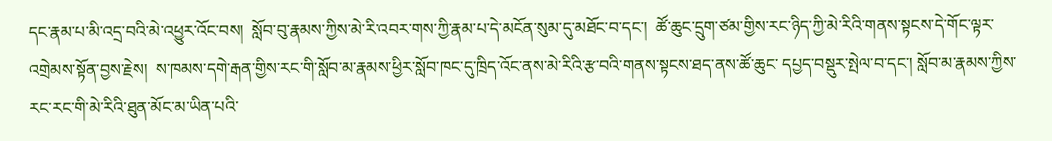དང་རྣམ་པ་མི་འདྲ་བའི་མེ་འཕྱུར་འོང་བས།  སློབ་བུ་རྣམས་ཀྱིས་མེ་རི་འབར་གས་ཀྱི་རྣམ་པ་དེ་མངོན་སུམ་དུ་མཐོང་བ་དང་།  ཚོ་ཆུང་དྲུག་ཙམ་གྱིས་རང་ཉིད་ཀྱི་མེ་རིའི་གནས་སྟངས་དེ་གོང་ལྟར་འགྲེམས་སྟོན་བྱས་རྗེས།  ས་ཁམས་དགེ་རྒན་གྱིས་རང་གི་སློབ་མ་རྣམས་ཕྱིར་སློབ་ཁང་དུ་ཁྲིད་འོང་ནས་མེ་རིའི་རྩ་བའི་གནས་སྟངས་ཐད་ནས་ཚོ་ཆུང་ དཔྱད་བསྡུར་སྤེལ་བ་དང་། སློབ་མ་རྣམས་ཀྱིས་རང་རང་གི་མེ་རིའི་ཐུན་མོང་མ་ཡིན་པའི་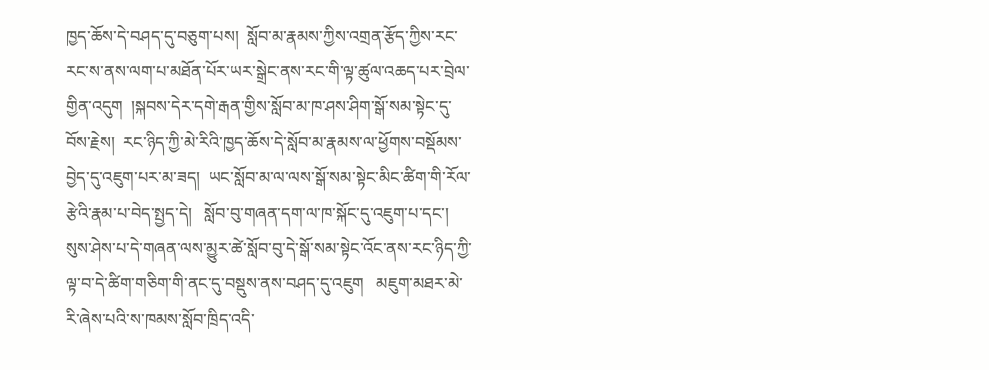ཁྱད་ཆོས་དེ་བཤད་དུ་བཅུག་པས།  སློབ་མ་རྣམས་ཀྱིས་འགྲན་རྩོད་ཀྱིས་རང་རང་ས་ནས་ལག་པ་མཐོན་པོར་ཡར་སྒྲེང་ནས་རང་གི་ལྟ་ཚུལ་འཆད་པར་བྲེལ་གྱིན་འདུག  །སྐབས་དེར་དགེ་རྒན་གྱིས་སློབ་མ་ཁ་ཤས་ཤིག་སྒོ་སམ་སྟེང་དུ་བོས་རྗེས།  རང་ཉིད་ཀྱི་མེ་རིའི་ཁྱད་ཆོས་དེ་སློབ་མ་རྣམས་ལ་ཕྱོགས་བསྡོམས་བྱེད་དུ་འཇུག་པར་མ་ཟད།  ཡང་སློབ་མ་ལ་ལས་སྒོ་སམ་སྟེང་མིང་ཚིག་གི་རོལ་རྩེའི་རྣམ་པ་བེད་སྤྱད་དེ།   སློབ་བུ་གཞན་དག་ལ་ཁ་སྐོང་དུ་འཇུག་པ་དང་།   སུས་ཤེས་པ་དེ་གཞན་ལས་མྱུར་ཚེ་སློབ་བུ་དེ་སྒོ་སམ་སྟེང་འོང་ནས་རང་ཉིད་ཀྱི་ལྟ་བ་དེ་ཚིག་གཅིག་གི་ནང་དུ་བསྡུས་ནས་བཤད་དུ་འཇུག   མཇུག་མཐར་མེ་རི་ཞེས་པའི་ས་ཁམས་སློབ་ཁྲིད་འདི་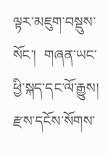ལྟར་མཇུག་བསྡུས་སོང་།  གཞན་ཡང་ཕྱི་སྐད་དང་ལོ་རྒྱུས།  རྫས་དངོས་སོགས་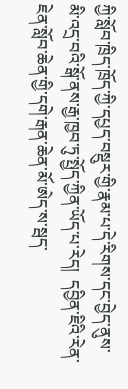ཀྱི་སློབ་ཁྲིད་ཁྲོད་ཀྱི་དཔྱད་བསྡུར་གྱི་རྣམ་པ་དེ་རིགས་དང་བྱེད་ནུས་མི་འདྲ་བའི་སྒོ་ནས་རྒྱ་ཁྱབ་ཏུ་སྤྱོད་ཀྱིན་ཡོད་པ་རེད།  དབྱིན་ཇིའི་རེན་ཇེན་སློབ་ཆེན་གྱི་དགེ་རྒན་ཆེན་མོ་ཨེད་ས་སྦད་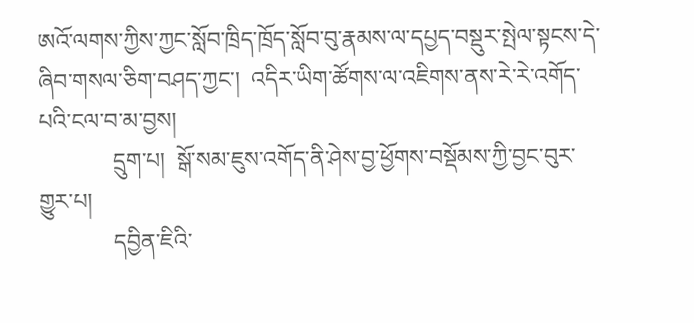ཨའོ་ལགས་ཀྱིས་ཀྱང་སློབ་ཁྲིད་ཁྲོད་སློབ་བུ་རྣམས་ལ་དཔྱད་བསྡུར་སྤེལ་སྟངས་དེ་ཞིབ་གསལ་ཅིག་བཤད་ཀྱང་།  འདིར་ཡིག་ཚོགས་ལ་འཇིགས་ནས་རེ་རེ་འགོད་པའི་ངལ་བ་མ་བྱས།
             དྲུག་པ།  སྒོ་སམ་ཇུས་འགོད་ནི་ཤེས་བྱ་ཕྱོགས་བསྡོམས་ཀྱི་བྱང་བུར་གྱུར་པ།
             དབྱིན་ཇིའི་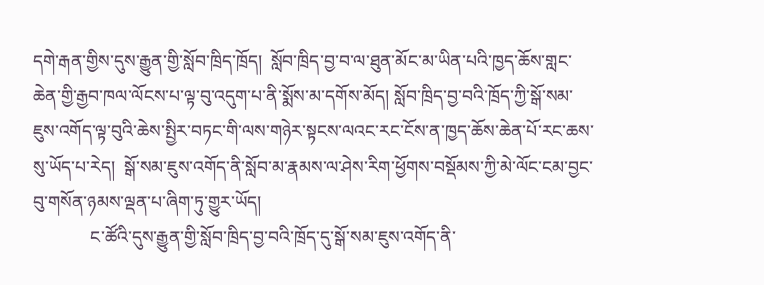དགེ་རྒན་གྱིས་དུས་རྒྱུན་གྱི་སློབ་ཁྲིད་ཁྲོད།  སློབ་ཁྲིད་བྱ་བ་ལ་ཐུན་མོང་མ་ཡིན་པའི་ཁྱད་ཆོས་གླང་ཆེན་གྱི་རྒྱབ་ཁལ་ལོངས་པ་ལྟ་བུ་འདུག་པ་ནི་སྨོས་མ་དགོས་མོད། སློབ་ཁྲིད་བྱ་བའི་ཁྲོད་ཀྱི་སྒོ་སམ་ཇུས་འགོད་ལྟ་བུའི་ཆེས་སྤྱིར་བཏང་གི་ལས་གཉེར་སྟངས་ལའང་རང་ངོས་ན་ཁྱད་ཆོས་ཆེན་པོ་རང་ཆས་སུ་ཡོད་པ་རེད།  སྒོ་སམ་ཇུས་འགོད་ནི་སློབ་མ་རྣམས་ལ་ཤེས་རིག་ཕྱོགས་བསྡོམས་ཀྱི་མེ་ལོང་ངམ་བྱང་བུ་གསོན་ཉམས་ལྡན་པ་ཞིག་ཏུ་གྱུར་ཡོད།
             ང་ཚོའི་དུས་རྒྱུན་གྱི་སློབ་ཁྲིད་བྱ་བའི་ཁྲོད་དུ་སྒོ་སམ་ཇུས་འགོད་ནི་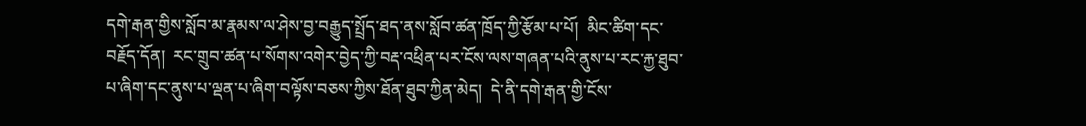དགེ་རྒན་གྱིས་སློབ་མ་རྣམས་ལ་ཤེས་བྱ་བརྒྱུད་སྤྲོད་ཐད་ནས་སློབ་ཚན་ཁྲོད་ཀྱི་རྩོམ་པ་པོ།  མིང་ཚིག་དང་བརྗོད་དོན།  རང་གྲུབ་ཚན་པ་སོགས་འགེར་བྱེད་ཀྱི་བརྡ་འཕྲིན་པར་ངོས་ལས་གཞན་པའི་ནུས་པ་རང་རྐྱ་ཐུབ་པ་ཞིག་དང་ནུས་པ་ལྡན་པ་ཞིག་བལྟོས་བཅས་ཀྱིས་ཐོན་ཐུབ་ཀྱིན་མེད།  དེ་ནི་དགེ་རྒན་གྱི་ངོས་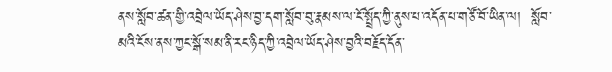ནས་སློབ་ཚན་གྱི་འབྲེལ་ཡོད་ཤེས་བྱ་དག་སློབ་བུ་རྣམས་ལ་ངོ་སྤྲོད་ཀྱི་ནུས་པ་འདོན་པ་གཙོ་བོ་ཡིན་ལ།  སློབ་མའི་ངོས་ནས་ཀྱང་སྒོ་སམ་ནི་རང་ཉིད་ཀྱི་འབྲེལ་ཡོད་ཤེས་བྱའི་བརྗོད་དོན་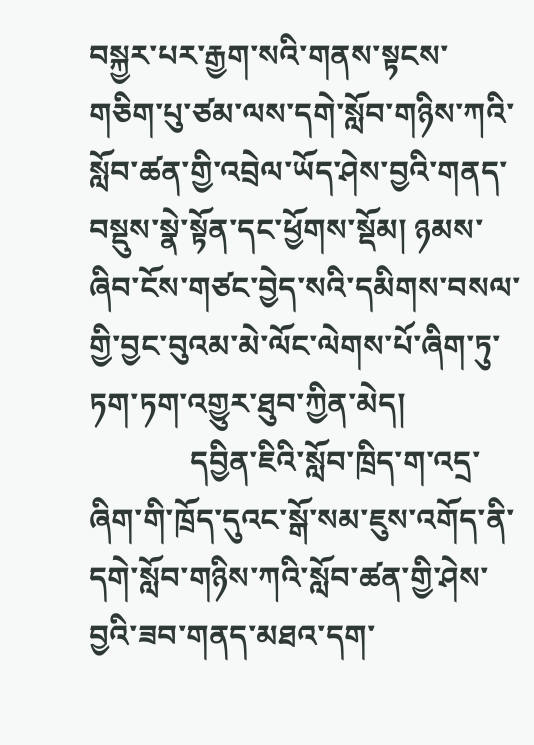བསྐྱར་པར་རྒྱག་སའི་གནས་སྟངས་གཅིག་པུ་ཙམ་ལས་དགེ་སློབ་གཉིས་ཀའི་སློབ་ཚན་གྱི་འབྲེལ་ཡོད་ཤེས་བྱའི་གནད་བསྡུས་སྣེ་སྟོན་དང་ཕྱོགས་སྡོམ། ཉམས་ཞིབ་ངོས་གཙང་བྱེད་སའི་དམིགས་བསལ་གྱི་བྱང་བུའམ་མེ་ལོང་ལེགས་པོ་ཞིག་ཏུ་ཏག་ཏག་འགྱུར་ཐུབ་ཀྱིན་མེད།
             དབྱིན་ཇིའི་སློབ་ཁྲིད་ག་འདྲ་ཞིག་གི་ཁྲོད་དུའང་སྒོ་སམ་ཇུས་འགོད་ནི་དགེ་སློབ་གཉིས་ཀའི་སློབ་ཚན་གྱི་ཤེས་བྱའི་ཟབ་གནད་མཐའ་དག་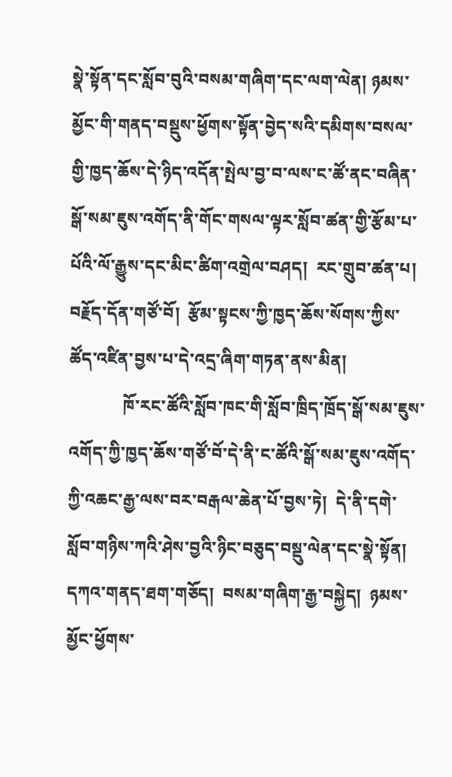སྣེ་སྟོན་དང་སློབ་བུའི་བསམ་གཞིག་དང་ལག་ལེན། ཉམས་མྱོང་གི་གནད་བསྡུས་ཕྱོགས་སྟོན་བྱེད་སའི་དམིགས་བསལ་གྱི་ཁྱད་ཆོས་དེ་ཉིད་འདོན་སྤེལ་བྱ་བ་ལས་ང་ཚོ་ནང་བཞིན་སྒོ་སམ་ཇུས་འགོད་ནི་གོང་གསལ་ལྟར་སློབ་ཚན་གྱི་རྩོམ་པ་པོའི་ལོ་རྒྱུས་དང་མིང་ཚིག་འགྲེལ་བཤད།  རང་གྲུབ་ཚན་པ།  བརྗོད་དོན་གཙོ་བོ།  རྩོམ་སྟངས་ཀྱི་ཁྱད་ཆོས་སོགས་ཀྱིས་ཚོད་འཛིན་བྱས་པ་དེ་འདྲ་ཞིག་གཏན་ནས་མིན།
             ཁོ་རང་ཚོའི་སློབ་ཁང་གི་སློབ་ཁྲིད་ཁྲོད་སྒོ་སམ་ཇུས་འགོད་ཀྱི་ཁྱད་ཆོས་གཙོ་བོ་དེ་ནི་ང་ཚོའི་སྒོ་སམ་ཇུས་འགོད་ཀྱི་འཆང་རྒྱ་ལས་བར་བརྒལ་ཆེན་པོ་བྱས་ཏེ།  དེ་ནི་དགེ་སློབ་གཉིས་ཀའི་ཤེས་བྱའི་ཉིང་བཅུད་བསྡུ་ལེན་དང་སྣེ་སྟོན།  དཀའ་གནད་ཐག་གཅོད།  བསམ་གཞིག་རྒྱ་བསྐྱེད།  ཉམས་མྱོང་ཕྱོགས་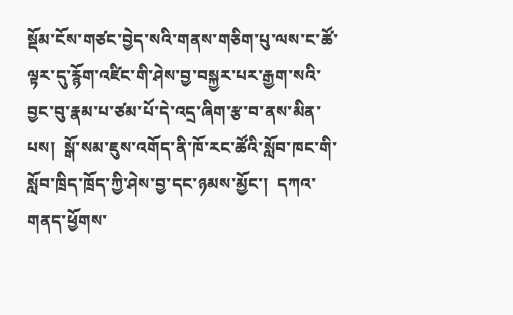སྡོམ་ངོས་གཙང་བྱེད་སའི་གནས་གཅིག་པུ་ལས་ང་ཚོ་ལྟར་དུ་རྙོག་འཛིང་གི་ཤེས་བྱ་བསྐྱར་པར་རྒྱག་སའི་བྱང་བུ་རྣམ་པ་ཙམ་པོ་དེ་འདྲ་ཞིག་རྩ་བ་ནས་མིན་པས།  སྒོ་སམ་ཇུས་འགོད་ནི་ཁོ་རང་ཚོའི་སློབ་ཁང་གི་སློབ་ཁྲིད་ཁྲོད་ཀྱི་ཤེས་བྱ་དང་ཉམས་མྱོང་།  དཀའ་གནད་ཕྱོགས་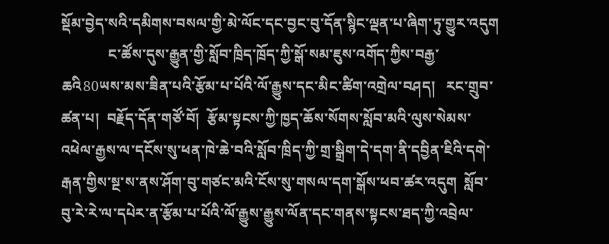སྡོམ་བྱེད་སའི་དམིགས་བསལ་གྱི་མེ་ལོང་དང་བྱང་བུ་དོན་སྙིང་ལྡན་པ་ཞིག་ཏུ་གྱུར་འདུག
             ང་ཚོས་དུས་རྒྱུན་གྱི་སློབ་ཁྲིད་ཁྲོད་ཀྱི་སྒོ་སམ་ཇུས་འགོད་ཀྱིས་བརྒྱ་ཆའི80ཡས་མས་ཟིན་པའི་རྩོམ་པ་པོའི་ལོ་རྒྱུས་དང་མིང་ཚིག་འགྲེལ་བཤད།   རང་གྲུབ་ཚན་པ།  བརྗོད་དོན་གཙོ་བོ།  རྩོམ་སྟངས་ཀྱི་ཁྱད་ཆོས་སོགས་སློབ་མའི་ལུས་སེམས་འཕེལ་རྒྱས་ལ་དངོས་སུ་ཕན་ཁེ་ཆེ་བའི་སློབ་ཁྲིད་ཀྱི་གྲ་སྒྲིག་དེ་དག་ནི་དབྱིན་ཇིའི་དགེ་རྒན་གྱིས་སྔ་ས་ནས་ཤོག་བུ་གཙང་མའི་ངོས་སུ་གསལ་དག་སྒོས་ཕབ་ཚར་འདུག  སློབ་བུ་རེ་རེ་ལ་དཔེར་ན་རྩོམ་པ་པོའི་ལོ་རྒྱུས་རྒྱུས་ལོན་དང་གནས་སྟངས་ཐད་ཀྱི་འབྲེལ་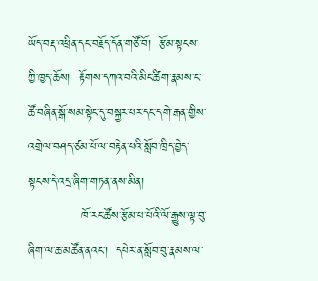ཡོད་བརྡ་འཕྲིན་དང་བརྗོད་དོན་གཙོ་བོ།  རྩོམ་སྟངས་ཀྱི་ཁྱད་ཆོས།  རྟོགས་དཀའ་བའི་མིང་ཚིག་རྣམས་ང་ཚོ་བཞིན་སྒོ་སམ་སྟེང་དུ་བསྐྱར་པར་དང་དགེ་རྒན་གྱིས་འགྲེལ་བཤད་ཙམ་པོ་ལ་བརྟེན་པའི་སློབ་ཁྲིད་བྱེད་སྟངས་དེ་འདྲ་ཞིག་གཏན་ནས་མིན།
             ཁོ་རང་ཚོས་རྩོམ་པ་པོའི་ལོ་རྒྱུས་ལྟ་བུ་ཞིག་ལ་ཆ་མཚོན་ནའང་།  དཔེར་ན་སློབ་བུ་རྣམས་ལ་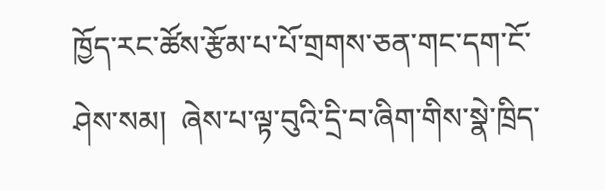ཁྱོད་རང་ཚོས་རྩོམ་པ་པོ་གྲགས་ཅན་གང་དག་ངོ་ཤེས་སམ།  ཞེས་པ་ལྟ་བུའི་དྲི་བ་ཞིག་གིས་སྣེ་ཁྲིད་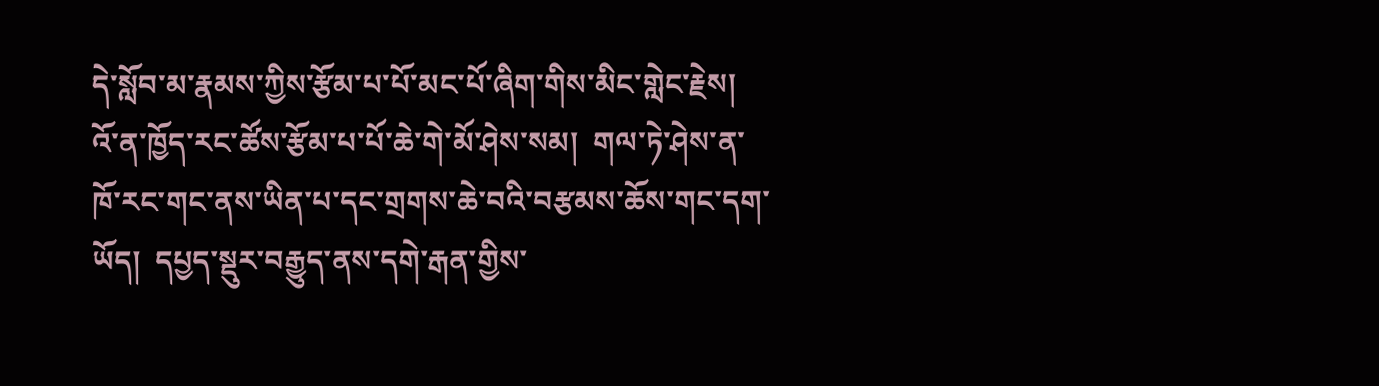དེ་སློབ་མ་རྣམས་ཀྱིས་རྩོམ་པ་པོ་མང་པོ་ཞིག་གིས་མིང་གླེང་རྗེས།   འོ་ན་ཁྱོད་རང་ཚོས་རྩོམ་པ་པོ་ཆེ་གེ་མོ་ཤེས་སམ།  གལ་ཏེ་ཤེས་ན་ཁོ་རང་གང་ནས་ཡིན་པ་དང་གྲགས་ཆེ་བའི་བརྩམས་ཆོས་གང་དག་ཡོད།  དཔྱད་སྡུར་བརྒྱུད་ནས་དགེ་རྒན་གྱིས་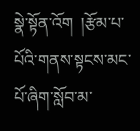སྣེ་སྟོན་འོག  །རྩོམ་པ་པོའི་གནས་སྟངས་མང་པོ་ཞིག་སློབ་མ་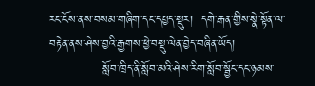རང་ངོས་ནས་བསམ་གཞིག་དང་དཔྱད་སྡུར།  དགེ་རྒན་གྱིས་སྣེ་སྟོན་ལ་བརྟེན་ནས་ཤེས་བྱའི་རྒྱགས་ཕྱེ་བསྡུ་ལེན་བྱེད་བཞིན་ཡོད།
             སློབ་ཁྲིད་ནི་སློབ་མའི་ཤེས་རིག་སློབ་སྦྱོང་དང་ཉམས་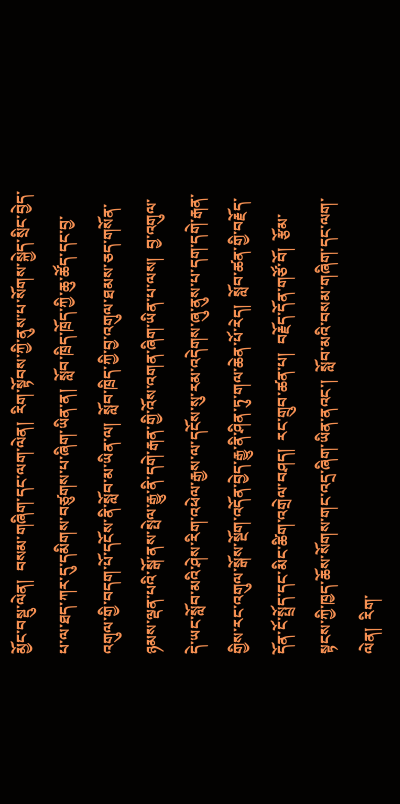མྱོང་བསྡུ་ལེན།  བསམ་གཞིག་དང་ལག་ལེན།  རིག་སྟོབས་ཀྱི་ནུས་པ་སོགས་སྐྱེད་སྲིང་བྱེད་པ་ལ་ཐད་ཀར་དུ་དམིགས་བཙུགས་པ་ཞིག་ཡིན་ན།  སློབ་ཁྲིད་ཁྲོད་ཀྱི་ཆུ་ཚོད་དང་བྱ་འགུལ་གྱི་བདག་པོ་དངོས་ནི་སློབ་མ་ཡིན་ལ།  སློབ་ཁྲིད་ཀྱི་བྱ་འགུལ་ཐམས་ཅད་གསོན་ཉམས་ལྡན་པའི་སྒོ་ནས་སྤེལ་རྒྱུ་ནི་དགེ་རྒན་གྱི་འོས་འགན་ཞིག་ཡིན་པ་ལས།  བྱ་འགུལ་དེ་ཡང་སློབ་མའི་ཤེས་རིག་འཕེལ་རྒྱས་ལ་དངོས་སུ་རམ་འདེགས་ཞུ་ནུས་པ་དག་དགེ་རྒན་གྱིས་རང་འགུལ་སྒོས་སྔོག་འདོན་བྱེད་རྒྱུ་ནི་ཤིན་ཏུ་གལ་ཆེན་པོ་རེད།  སློབ་ཚན་གྱི་བརྗོད་དོན་ངོ་སྤྲོད་དང་མིང་ཚིག་འགྲེལ་བཤད།  རང་གྲུབ་ཚན་པ།  བརྗོད་དོན་གཙོ་བོ།  རྩོམ་སྟངས་ཀྱི་ཁྱད་ཆོས་སོགས་གང་འདྲ་ཞིག་ཡིན་ནའང་།  སློབ་མའི་བསམ་གཞིག་དང་ལག་ལེན།  རིག་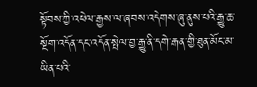སྟོབས་ཀྱི་འཕེལ་རྒྱས་ལ་ཞབས་འདེགས་ཞུ་ནུས་པའི་རྒྱུ་ཆ་སྔོག་འདོན་དང་འདོན་སྤེལ་བྱ་རྒྱུ་ནི་དགེ་རྒན་གྱི་ཐུན་མོང་མ་ཡིན་པའི་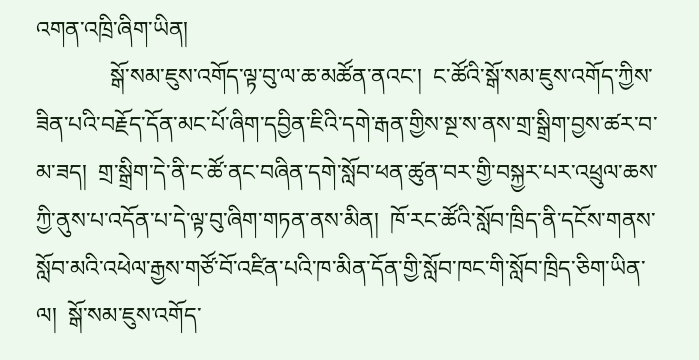འགན་འཁྲི་ཞིག་ཡིན།
             སྒོ་སམ་ཇུས་འགོད་ལྟ་བུ་ལ་ཆ་མཚོན་ནའང་།  ང་ཚོའི་སྒོ་སམ་ཇུས་འགོད་ཀྱིས་ཟིན་པའི་བརྗོད་དོན་མང་པོ་ཞིག་དབྱིན་ཇིའི་དགེ་རྒན་གྱིས་སྔ་ས་ནས་གྲ་སྒྲིག་བྱས་ཚར་བ་མ་ཟད།  གྲ་སྒྲིག་དེ་ནི་ང་ཚོ་ནང་བཞིན་དགེ་སློབ་ཕན་ཚུན་བར་གྱི་བསྐྱར་པར་འཕྲུལ་ཆས་ཀྱི་ནུས་པ་འདོན་པ་དེ་ལྟ་བུ་ཞིག་གཏན་ནས་མིན།  ཁོ་རང་ཚོའི་སློབ་ཁྲིད་ནི་དངོས་གནས་སློབ་མའི་འཕེལ་རྒྱས་གཙོ་བོ་འཛིན་པའི་ཁ་མིན་དོན་གྱི་སློབ་ཁང་གི་སློབ་ཁྲིད་ཅིག་ཡིན་ལ།  སྒོ་སམ་ཇུས་འགོད་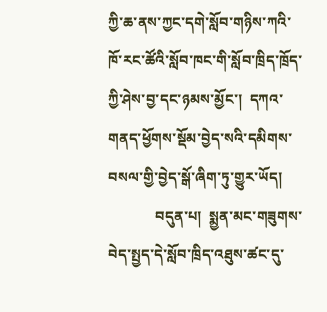ཀྱི་ཆ་ནས་ཀྱང་དགེ་སློབ་གཉིས་ཀའི་ཁོ་རང་ཚོའི་སློབ་ཁང་གི་སློབ་ཁྲིད་ཁྲོད་ཀྱི་ཤེས་བྱ་དང་ཉམས་མྱོང་།  དཀའ་གནད་ཕྱོགས་སྡོམ་བྱེད་སའི་དམིགས་བསལ་གྱི་བྱེད་སྒོ་ཞིག་ཏུ་གྱུར་ཡོད།
             བདུན་པ།  སྨྱན་མང་གཟུགས་བེད་སྤྱད་དེ་སློབ་ཁྲིད་འཐུས་ཚང་དུ་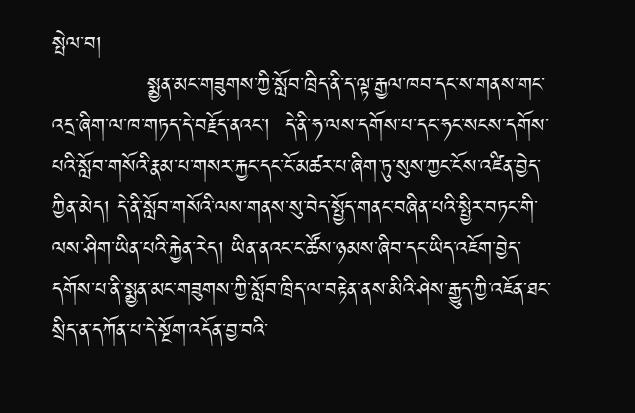སྤེལ་བ།
             སྨྱན་མང་གཟུགས་ཀྱི་སློབ་ཁྲིད་ནི་ད་ལྟ་རྒྱལ་ཁབ་དང་ས་གནས་གང་འདྲ་ཞིག་ལ་ཁ་གཏད་དེ་བརྗོད་ནའང་།  དེ་ནི་ཧ་ལས་དགོས་པ་དང་ཧང་སངས་དགོས་པའི་སློབ་གསོའི་རྣམ་པ་གསར་རྐྱང་དང་ངོ་མཚར་པ་ཞིག་ཏུ་སུས་ཀྱང་ངོས་འཛིན་བྱེད་ཀྱིན་མེད། དེ་ནི་སློབ་གསོའི་ལས་གནས་སུ་བེད་སྤྱོད་གནང་བཞིན་པའི་སྤྱིར་བཏང་གི་ལས་ཤིག་ཡིན་པའི་རྐྱེན་རེད། ཡིན་ནའང་ང་ཚོས་ཉམས་ཞིབ་དང་ཡིད་འཇོག་བྱེད་དགོས་པ་ནི་སྨྱན་མང་གཟུགས་ཀྱི་སློབ་ཁྲིད་ལ་བརྟེན་ནས་མིའི་ཤེས་རྒྱུད་ཀྱི་འཇོན་ཐང་སྲིད་ན་དཀོན་པ་དེ་སྔོག་འདོན་བྱ་བའི་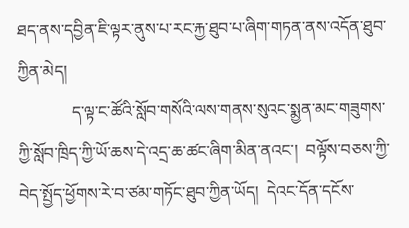ཐད་ནས་དབྱིན་ཇི་ལྟར་ནུས་པ་རང་རྐྱ་ཐུབ་པ་ཞིག་གཏན་ནས་འདོན་ཐུབ་ཀྱིན་མེད།
             ད་ལྟ་ང་ཚོའི་སློབ་གསོའི་ལས་གནས་སུའང་སྨྱན་མང་གཟུགས་ཀྱི་སློབ་ཁྲིད་ཀྱི་ཡོ་ཆས་དེ་འདྲ་ཆ་ཚང་ཞིག་མིན་ནའང་།  བལྟོས་བཅས་ཀྱི་བེད་སྤྱོད་ཕྱོགས་རེ་བ་ཙམ་གཏོང་ཐུབ་ཀྱིན་ཡོད།  དེའང་དོན་དངོས་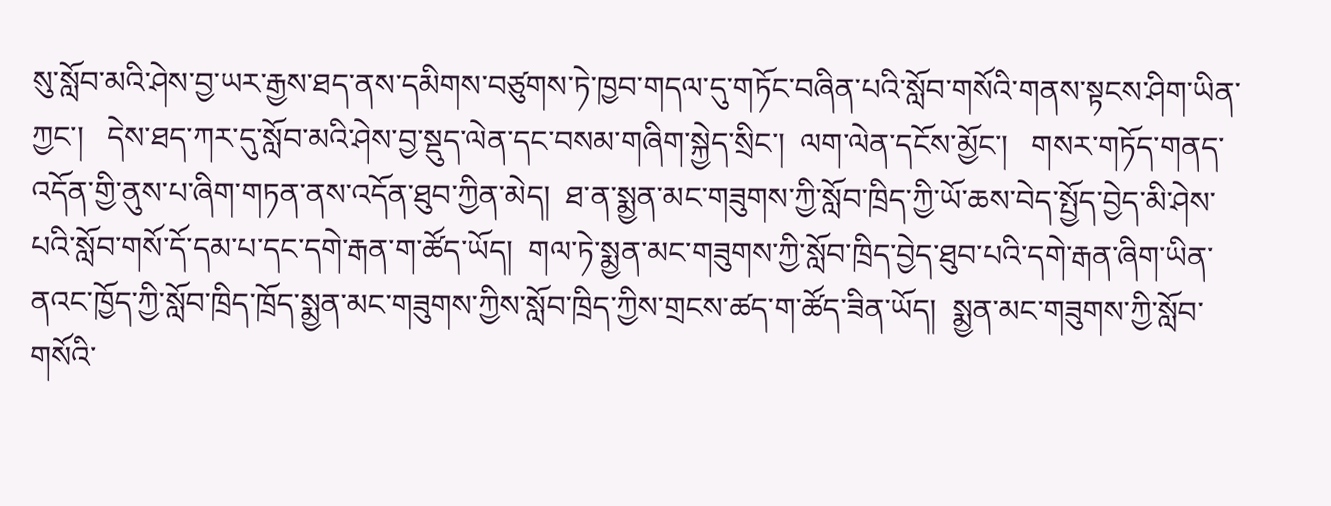སུ་སློབ་མའི་ཤེས་བྱ་ཡར་རྒྱས་ཐད་ནས་དམིགས་བཙུགས་ཏེ་ཁྱབ་གདལ་དུ་གཏོང་བཞིན་པའི་སློབ་གསོའི་གནས་སྟངས་ཤིག་ཡིན་ཀྱང་།   དེས་ཐད་ཀར་དུ་སློབ་མའི་ཤེས་བྱ་སྡུད་ལེན་དང་བསམ་གཞིག་སྐྱེད་སྲིང་།  ལག་ལེན་དངོས་མྱོང་།   གསར་གཏོད་གནད་འདོན་གྱི་ནུས་པ་ཞིག་གཏན་ནས་འདོན་ཐུབ་ཀྱིན་མེད།  ཐ་ན་སྨྱན་མང་གཟུགས་ཀྱི་སློབ་ཁྲིད་ཀྱི་ཡོ་ཆས་བེད་སྤྱོད་བྱེད་མི་ཤེས་པའི་སློབ་གསོ་དོ་དམ་པ་དང་དགེ་རྒན་ག་ཚོད་ཡོད།  གལ་ཏེ་སྨྱན་མང་གཟུགས་ཀྱི་སློབ་ཁྲིད་བྱེད་ཐུབ་པའི་དགེ་རྒན་ཞིག་ཡིན་ནའང་ཁྱོད་ཀྱི་སློབ་ཁྲིད་ཁྲོད་སྨྱན་མང་གཟུགས་ཀྱིས་སློབ་ཁྲིད་ཀྱིས་གྲངས་ཚད་ག་ཚོད་ཟིན་ཡོད།  སྨྱན་མང་གཟུགས་ཀྱི་སློབ་གསོའི་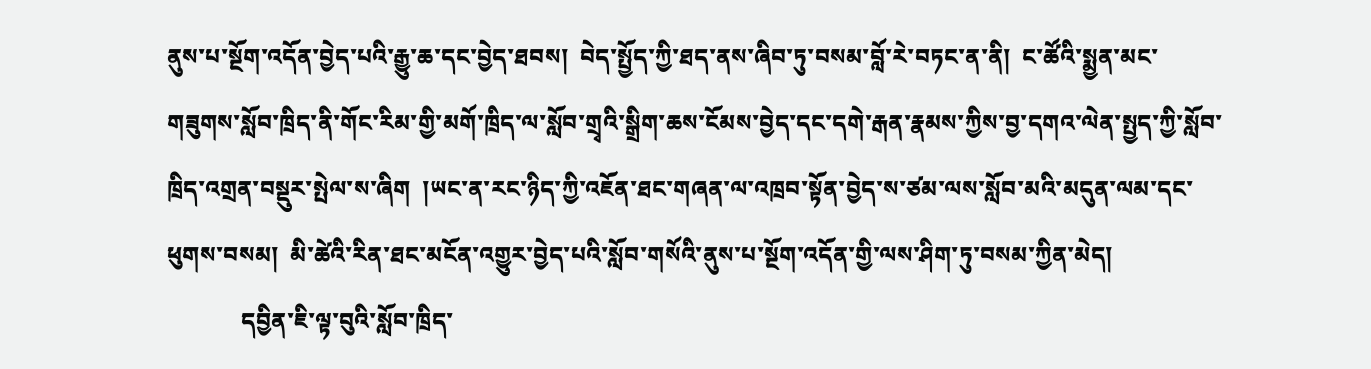ནུས་པ་སྔོག་འདོན་བྱེད་པའི་རྒྱུ་ཆ་དང་བྱེད་ཐབས།  བེད་སྤྱོད་ཀྱི་ཐད་ནས་ཞིབ་ཏུ་བསམ་བློ་རེ་བཏང་ན་ནི།  ང་ཚོའི་སྨྱན་མང་གཟུགས་སློབ་ཁྲིད་ནི་གོང་རིམ་གྱི་མགོ་ཁྲིད་ལ་སློབ་གྲྭའི་སྒྲིག་ཆས་ངོམས་བྱེད་དང་དགེ་རྒན་རྣམས་ཀྱིས་བྱ་དགའ་ལེན་སྤྱད་ཀྱི་སློབ་ཁྲིད་འགྲན་བསྡུར་སྤེལ་ས་ཞིག  །ཡང་ན་རང་ཉིད་ཀྱི་འཇོན་ཐང་གཞན་ལ་འཁྲབ་སྟོན་བྱེད་ས་ཙམ་ལས་སློབ་མའི་མདུན་ལམ་དང་ཕུགས་བསམ།  མི་ཚེའི་རིན་ཐང་མངོན་འགྱུར་བྱེད་པའི་སློབ་གསོའི་ནུས་པ་སྔོག་འདོན་གྱི་ལས་ཤིག་ཏུ་བསམ་ཀྱིན་མེད།
             དབྱིན་ཇི་ལྟ་བུའི་སློབ་ཁྲིད་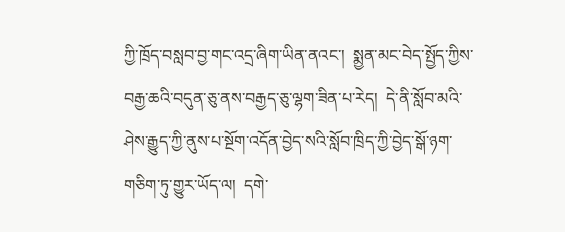ཀྱི་ཁྲོད་བསླབ་བྱ་གང་འདྲ་ཞིག་ཡིན་ནའང་།  སྨྱན་མང་བེད་སྤྱོད་ཀྱིས་བརྒྱ་ཆའི་བདུན་ཅུ་ནས་བརྒྱད་ཅུ་ལྷག་ཟིན་པ་རེད།  དེ་ནི་སློབ་མའི་ཤེས་རྒྱུད་ཀྱི་ནུས་པ་སྔོག་འདོན་བྱེད་སའི་སློབ་ཁྲིད་ཀྱི་བྱེད་སྒོ་ཉག་གཅིག་ཏུ་གྱུར་ཡོད་ལ།  དགེ་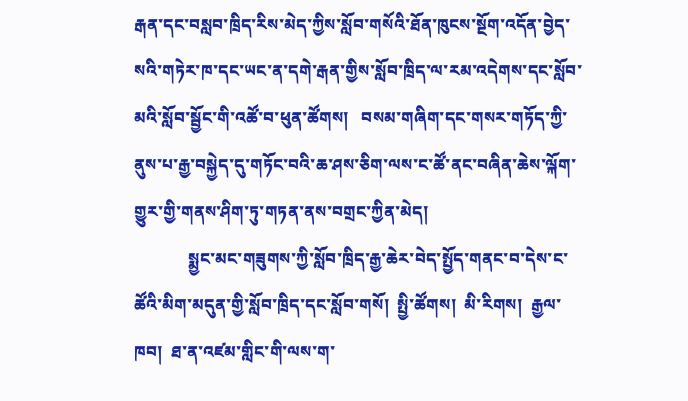རྒན་དང་བསླབ་ཁྲིད་རིས་མེད་ཀྱིས་སློབ་གསོའི་ཐོན་ཁུངས་སྔོག་འདོན་བྱེད་སའི་གཏེར་ཁ་དང་ཡང་ན་དགེ་རྒན་གྱིས་སློབ་ཁྲིད་ལ་རམ་འདེགས་དང་སློབ་མའི་སློབ་སྦྱོང་གི་འཚོ་བ་ཕུན་ཚོགས།   བསམ་གཞིག་དང་གསར་གཏོད་ཀྱི་ནུས་པ་རྒྱ་བསྐྱེད་དུ་གཏོང་བའི་ཆ་ཤས་ཅིག་ལས་ང་ཚོ་ནང་བཞིན་ཆེས་ལྐོག་གྱུར་གྱི་གནས་ཤིག་ཏུ་གཏན་ནས་བགྲང་ཀྱིན་མེད།
             སྨྱང་མང་གཟུགས་ཀྱི་སློབ་ཁྲིད་རྒྱ་ཆེར་བེད་སྤྱོད་གནང་བ་དེས་ང་ཚོའི་མིག་མདུན་གྱི་སློབ་ཁྲིད་དང་སློབ་གསོ།  སྤྱི་ཚོགས།  མི་རིགས།  རྒྱལ་ཁབ།  ཐ་ན་འཛམ་གླིང་གི་ལས་ག་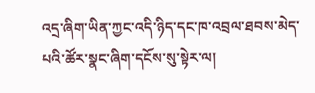འདྲ་ཞིག་ཡིན་ཀྱང་འདི་ཉིད་དང་ཁ་འབྲལ་ཐབས་མེད་པའི་ཚོར་སྣང་ཞིག་དངོས་སུ་སྟེར་ལ།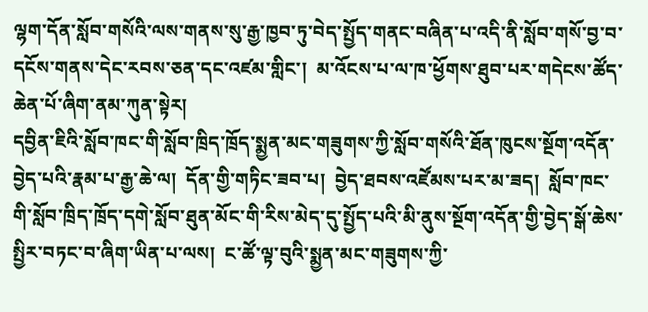ལྷག་དོན་སློབ་གསོའི་ལས་གནས་སུ་རྒྱ་ཁྱབ་ཏུ་བེད་སྤྱོད་གནང་བཞིན་པ་འདི་ནི་སློབ་གསོ་བྱ་བ་དངོས་གནས་དེང་རབས་ཅན་དང་འཛམ་གླིང་།  མ་འོངས་པ་ལ་ཁ་ཕྱོགས་ཐུབ་པར་གདེངས་ཚོད་ཆེན་པོ་ཞིག་ནམ་ཀུན་སྟེར།
དབྱིན་ཇིའི་སློབ་ཁང་གི་སློབ་ཁྲིད་ཁྲོད་སྨྱན་མང་གཟུགས་ཀྱི་སློབ་གསོའི་ཐོན་ཁུངས་སྔོག་འདོན་བྱེད་པའི་རྣམ་པ་རྒྱ་ཆེ་ལ།  དོན་གྱི་གཏིང་ཟབ་པ།  བྱེད་ཐབས་འཛོམས་པར་མ་ཟད།  སློབ་ཁང་གི་སློབ་ཁྲིད་ཁྲོད་དགེ་སློབ་ཐུན་མོང་གི་རིས་མེད་དུ་སྤྱོད་པའི་མི་ནུས་སྔོག་འདོན་གྱི་བྱེད་སྒོ་ཆེས་སྤྱིར་བཏང་བ་ཞིག་ཡིན་པ་ལས།  ང་ཚོ་ལྟ་བུའི་སྨྱན་མང་གཟུགས་ཀྱི་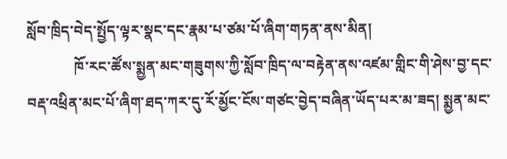སློབ་ཁྲིད་བེད་སྤྱོད་ལྟར་སྣང་དང་རྣམ་པ་ཙམ་པོ་ཞིག་གཏན་ནས་མིན།
             ཁོ་རང་ཚོས་སྨྱན་མང་གཟུགས་ཀྱི་སློབ་ཁྲིད་ལ་བརྟེན་ནས་འཛམ་གླིང་གི་ཤེས་བྱ་དང་བརྡ་འཕྲིན་མང་པོ་ཞིག་ཐད་ཀར་དུ་རོ་མྱོང་ངོས་གཙང་བྱེད་བཞིན་ཡོད་པར་མ་ཟད། སྨྱན་མང་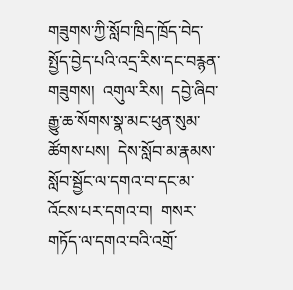གཟུགས་ཀྱི་སློབ་ཁྲིད་ཁྲོད་བེད་སྤྱོད་བྱེད་པའི་འདྲ་རིས་དང་བརྙན་གཟུགས།  འགུལ་རིས།  དབྱེ་ཞིབ་རྒྱུ་ཆ་སོགས་སྣ་མང་ཕུན་སུམ་ཚོགས་པས།  དེས་སློབ་མ་རྣམས་སློབ་སྦྱོང་ལ་དགའ་བ་དང་མ་འོངས་པར་དགའ་བ།  གསར་གཏོད་ལ་དགའ་བའི་འགྲོ་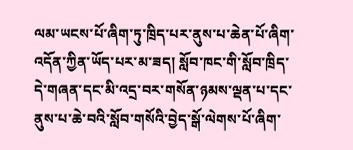ལམ་ཡངས་པོ་ཞིག་ཏུ་ཁྲིད་པར་ནུས་པ་ཆེན་པོ་ཞིག་འདོན་ཀྱིན་ཡོད་པར་མ་ཟད། སློབ་ཁང་གི་སློབ་ཁྲིད་དེ་གཞན་དང་མི་འདྲ་བར་གསོན་ཉམས་ལྡན་པ་དང་ནུས་པ་ཆེ་བའི་སློབ་གསོའི་བྱེད་སྒོ་ལེགས་པོ་ཞིག་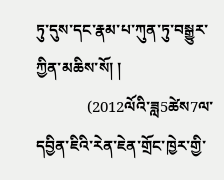ཏུ་དུས་དང་རྣམ་པ་ཀུན་ཏུ་བསྒྱུར་ཀྱིན་མཆིས་སོ། །
             (2012ལོའི་ཟླ5ཚེས7ལ་དབྱིན་ཇིའི་རེན་ཇེན་གྲོང་ཁྱེར་གྱི་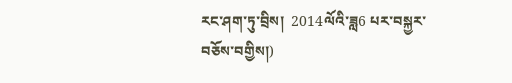རང་ཤག་ཏུ་བྲིས།  2014ལོའི་ཟླ6 པར་བསྐྱར་བཅོས་བགྱིས།)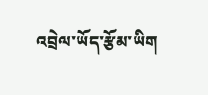འབྲེལ་ཡོད་རྩོམ་ཡིག